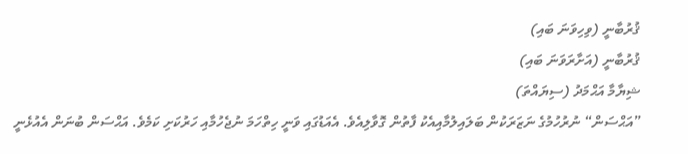ޤުރުބާނީ (ވިހިވަނަ ބައި)
ޤުރުބާނީ (އަށާރަވަނަ ބައި)
ޝިޔާމާ އަޙްމަދު (ސިޔައްތަ)
”އަޙްސަން“ ނުރުހުމުގެ ނަޒަރަކުން ބަލައިލުމާއިއެކު ފާތުން ގޮވާލިއެވެ. އެއަޑުގައި ވަނީ ހިތްހަމަ ނުޖެހުމާއި ހަރުކަށި ކަމެވެ. އަޙްސަން ބުނަން އެއުޅެނީ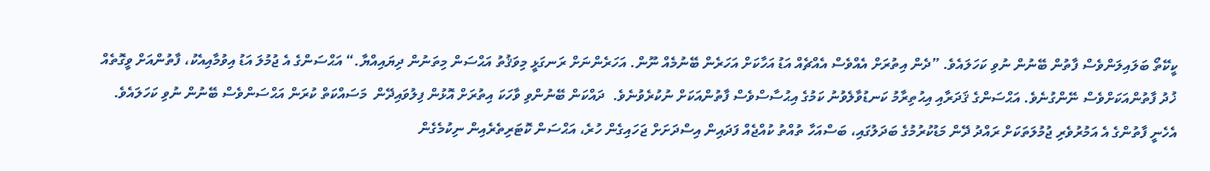ކީކޭތޯ ބަލައިލަންވެސް ފާތުން ބޭނުން ނުވި ކަހަލައެވެ. ”ދެން އިތުރަށް އެއްވެސް އެއްޗެއް އަޑު އަހާކަށް އަހަރެން ބޭނުމެއް ނޫން. އަހަރެންނަށް ރަނގަޅީ މިވަޤުތު އަޙްސަން މިތަނުން ދިޔައިއްޔާ.“ އަޙްސަންގެ އެ ޖުމުލަ އަޑު އިވުމާއިއެކު، ފާތުންއަށް ވީގޮތެއް ޚުދު ފާތުންއަކަށްވެސް ނޭންގުނެވެ. އަޙްސަންގެ ޤަދަރާއި އިޙުތިރާމު ކަނޑުވާލެވުނު ކަމުގެ އިޙުސާސްވެސް ފާތުންއަކަށް ނުކުރެވުނެވެ.  ދައްކަން ބޭނުންވި ވާހަކަ އިތުރަށް އޮޅުން ފިލުވައިދޭން  މަސައްކަތް ކުރަން އަޙްސަންވެސް ބޭނުން ނުވި ކަހަލައެވެ. އެހެނީ ފާތުންގެ އެ އަމުރުވެރި ޖުމުލަތަކަށް ރައްދު ދޭން މަޑުކުރުމުގެ ބަދަލުގައި، ބަސްއަހާ ތުއްތު ކުއްޖެއް ފަދައިން އިސްދަށަށް ޖަހައިގެން ހުރެ، އަޙްސަން ކޮޓަރިތެރެއިން ނިކުމެގެން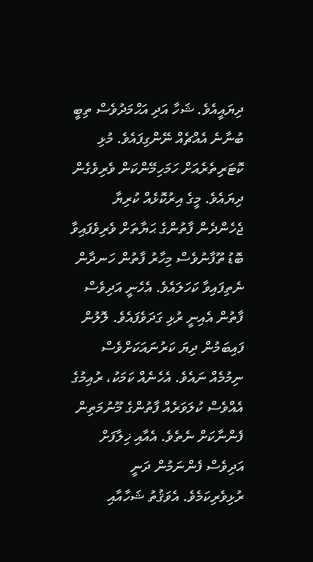ދިޔައީއެވެ. ޝަހާ އަދި އަޙްމަދުވެސް ތިބީ ބުނާނެ އެއްޗެއް ނޭންގިފައެވެ. މުޅި ކޮޓަރިތެރެއަށް ހަމަހިމޭންކަން ވެރިވެގެން ދިޔައެވެ. މީގެ އިރުކޮޅެއް ކުރިޔާ ޖެހެންދެން ފާތުންގެ ޙަޔާތަށް ވެރިވެފައިވާ ބޮޑު ތޫފާނުވެސް މިހާރު ފާތުން ހަނދާން ނެތިފައިވާ ކަހަލައެވެ. އެހެނީ އަދިވެސް ފާތުން އެއިނީ ރުޅި ގަދަވެފައެވެ. ލޮލުން ފައިބަމުން ދިޔަ ކަރުނައަކަށްވެސް ނިމުމެއް ނައެވެ. އެހެނެއް ކަމަކު، ރުއިމުގެ އެއްވެސް ކުލަވަރެއް ފާތުންގެ މޫނުމަތިން ފެންނާކަށް ނެތެވެ. އެއާއި ޚިލާފަށް އަދިވެސް ފެންނަމުން ދަނީ ރުޅިވެރިކަމެވެ. އެވަޤުތު ޝަހާއާއި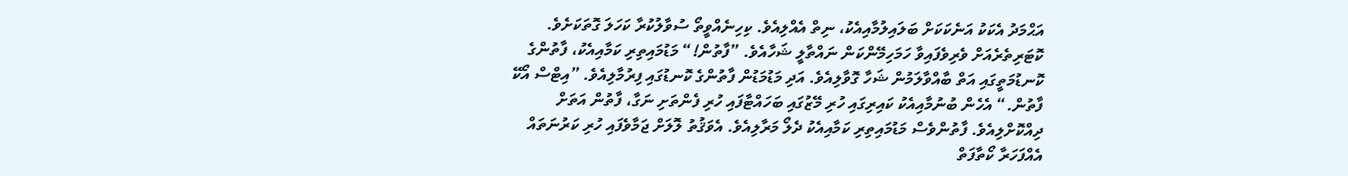އަޙްމަދު އެކަކު އަނެކަކަށް ބަލައިލުމާއިއެކު، ނިތް އެއްލިއެވެ. ކިހިނެއްވީތޯ ސުވާލުކުރާ ކަހަލަ ގޮތަކަށެވެ.
ކޮޓަރިތެރެއަށް ވެރިވެފައިވާ ހަމަހިމޭންކަން ނައްތާލީ ޝަހާއެވެ. ”ފާތުން!“ މަޑުމައިތިރި ކަމާއިއެކު، ފާތުންގެ ކޮނޑުމަތީގައި އަތް ބާއްވާލަމުން ޝަހާ ގޮވާލިއެވެ. އަދި މަޑުމަޑުން ފާތުންގެ ކޮނޑުގައި ފިރުމާލިއެވެ. ”އިޓްސް އޯކޭ ފާތުން.“ އެހެން ބުނުމާއިއެކު ކައިރިގައި ހުރި މޭޒުގައި ބަހައްޓާފައި ހުރި ފެންތަށި ނަގާ، ފާތުން އަތަށް ދިއްކޮށްލިއެވެ. ފާތުންވެސް މަޑުމައިތިރި ކަމާއިއެކު ދެލޯ މަރާލިއެވެ. އެވަޤުތު ލޮލަށް ޖަމާވެފައި ހުރި ކަރުނަތައް އެއްފަހަރާ ކޯތާފަތް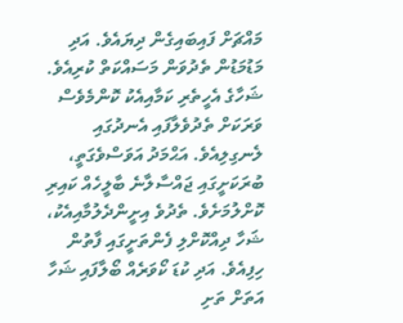މައްޗަށް ފައިބައިގެން ދިޔައެވެ. އަދި މަޑުމަޑުން ތެދުވަން މަސައްކަތް ކުރިއެވެ. ޝަހާގެ އެހީތެރި ކަމާއިއެކު ކޮންމެވެސް ވަރަކަށް ތެދުވެލާފައި އެނދުގައި ލެނގިލިއެވެ. އަޙްމަދު އަވަސްވެގަތީ، ބުރަކަށީގައި ޖައްސާލާނެ ބާލީހެއް ކައިރި ކޮށްލުމަށެވެ. ތެދުވެ އިށީންދެލުމާއިއެކު، ޝަހާ ދިއްކޮށްލި ފެންތަށީގައި ފާތުން ހިފިއެވެ. އަދި ކުޑަ ކޯވަރެއް ބޯލާފައި ޝަހާ އަތަށް ތަށި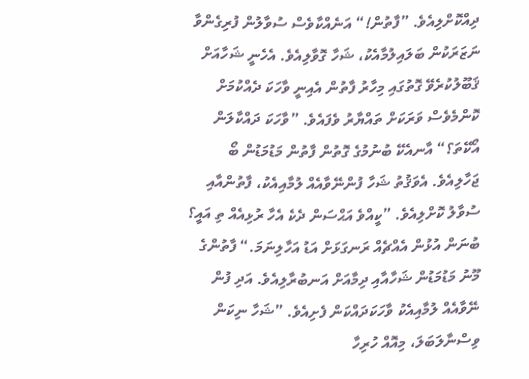ދިއްކޮށްލިއެވެ. ”ފާތުން!“ އަނެއްކާވެސް ސުވާލުން ފުރިގެންވާ ނަޒަރަކުން ބަލައިލުމާއެކު، ޝަހާ ގޮވާލިއެވެ. އެހެނީ ޝަހާއަށް ޤަބޫލުކުރެވޭ ގޮތުގައި މިހާރު ފާތުން އެއިނީ ވާހަކަ ދެއްކުމަށް ކޮންމެވެސް ވަރަކަށް ތައްޔާރު ވެފައެވެ. ”ވާހަކަ ދައްކާލަން އޯކޭތަ؟“ އާނއެކޭ ބުނުމުގެ ގޮތުން ފާތުން މަޑުމަޑުން ބޯ ޖަހާލިއެވެ. އެވަޤުތު ޝަހާ ފުންނޭވާއެއް ލުމާއިއެކު، ފާތުންއާއި ސުވާލު ކޮށްލިއެވެ. ”ކީއްވެ އަޙްސަން ދެކެ އެހާ ރުޅިއެއް ތި އައީ؟ ބުނަން އުޅުން އެއްޗެއް ރަނގަޅަށް އަޑު އަހާލިނަމަ.“ ފާތުންގެ މޫނު މަޑުމަޑުން ޝަހާއާއި ދިމާއަށް އަނބުރާލިއެވެ. އަދި ފުން ނޭވާއެއް ލުމާއިއެކު ވާހަކަދައްކަން ފެށިއެވެ. ”ޝަހާ ނިކަން ވިސްނާލަބަލަ، މިއޮއް ހުރިހާ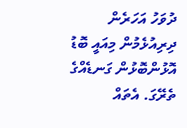ދުވަހު އަހަރެން ދިރިއުޅެމުން މިއައީ ބޮޑު އޮޅުންބޮޅުން ގަނޑެއްގެ ތެރޭގަ. އެތައް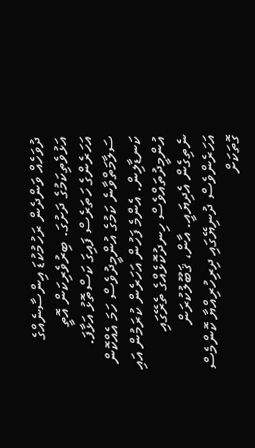ދުވަހެއް ވަންދެން ރަހުމުކުޑަ އިންސާނެއްގެ އަޅުވެތިކަމުގެ ދަށުގަ. ބިރުވެރިކަން އޮތީ އަހަރެންގެ ހަތަރެސް ފައިގަ ކަސްތޮޅު އަޅާފަ. ސަލާމަތްވާނެ ކަމުގެ އުންމީދުވެސް ހަމަ އެއްކޮން ކަނޑާލިން. އެންމެ ފަހުން އަހަރެން ކުރަމުން އައި އުންމީދުތައްވެސް ހިނދުކޮޅެއްގެ ތެރޭގައި ނެތިގެން އެދިޔައީ. އާން، ޤަބޫލުކުރަން އަހަރެންވެސް ދުނިޔޭގައި ދިރިހުރިއްޔާ ކޮންމެސް ގޮތަކަށް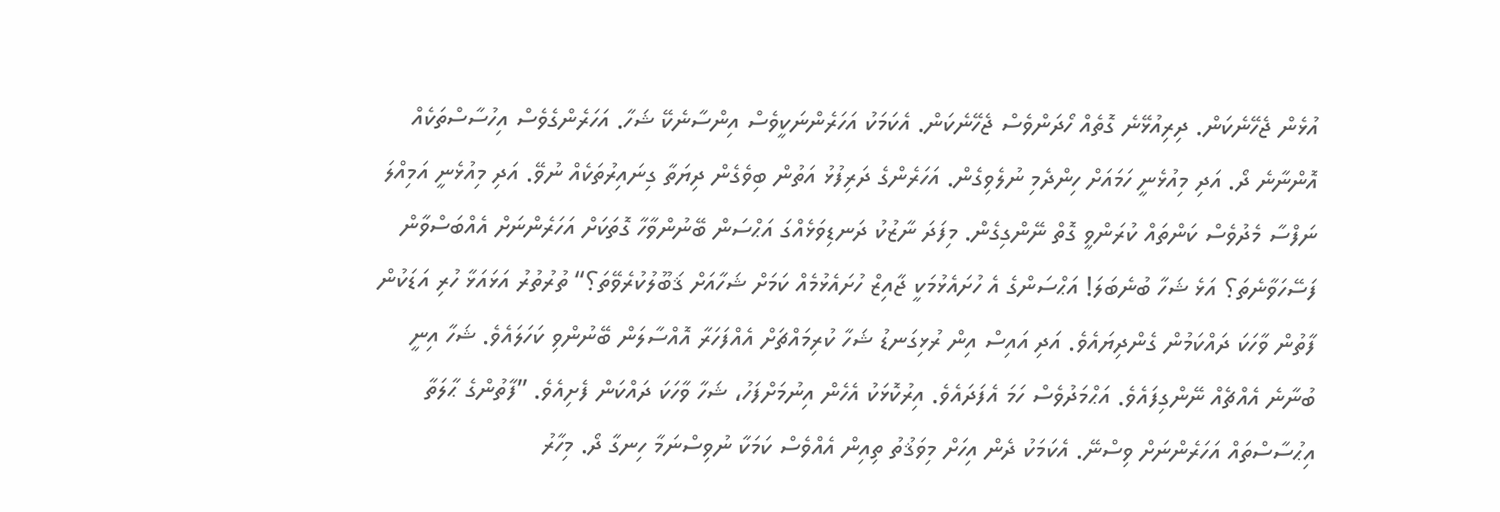އުޅެން ޖެހޭނެކަން. ދިރިއުޅޭނެ ގޮތެއް ހޯދަންވެސް ޖެހޭނެކަން. އެކަމަކު އަހަރެންނަކީވެސް އިންސާނެކޭ ޝަހާ. އަހަރެންގެވެސް އިހުސާސްތަކެއް އޮންނާނެ ދޯ. އަދި މިއުޅެނީ ހަމައަށް ހިންދެމި ނުލެވިގެން. އަހަރެންގެ ދަރިފުޅު އަތުން ބިވެގެން ދިޔަތާ ގިނައިރުތަކެއް ނުވޭ. އަދި މިއުޅެނީ އަމިއްލަ ނަފްސާ މެދުވެސް ކަންތައް ކުރަންވީ ގޮތް ނޭންގިގެން. މިފަދަ ނާޒުކު ދަނޑިވަޅެއްގަ އަޙްސަން ބޭނުންވާހާ ގޮތަކަށް އަހަރެންނަށް އެއްބަސްވާން ފަސޭހަވާނެތަ؟ އަޅެ ޝަހާ ބުނެބަލަ! އަޙްސަންގެ އެ ހުށައެޅުމަކީ ޖާއިޒް ހުށައެޅުމެއް ކަމަށް ޝަހާއަށް ޤަބޫލުކުރެވޭތަ؟“ ތުރުތުރު އަޅައަޅާ ހުރި އަޑަކުން ފާތުން ވާހަކަ ދައްކަމުން ގެންދިޔައެވެ. އަދި އައިސް އިން ރުޅިގަނޑު ޝަހާ ކުރިމައްޗަށް އެއްފަހަރާ އޮއްސާލަން ބޭނުންވި ކަހަލައެވެ. ޝަހާ އިނީ ބުނާނެ އެއްޗެއް ނޭންގިފައެވެ. އަޙްމަދުވެސް ހަމަ އެފަދައެވެ. އިރުކޮޅަކު އެހެން އިނުމަށްފަހު، ޝަހާ ވާހަކަ ދައްކަން ފެށިއެވެ. ”ފާތުންގެ ޙާލަތާ އިޙުސާސްތައް އަހަރެންނަށް ވިސްނޭ. އެކަމަކު ދެން އިހަށް މިވަޤުތު ތިއިން އެއްވެސް ކަމަކާ ނުވިސްނަމާ ހިނގާ ދޯ. މިހާރު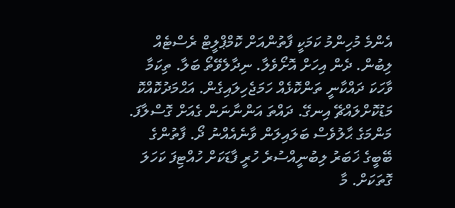އެންމެ މުހިންމު ކަމަކީ ފާތުންއަށް ކޮމްޕްލީޓް ރެސްޓެއް ލިބުން. ދެން އިހަށް އޮށޯވެލާ. ނިދާލެވޭތޯ ބަލާ. ތިކަމާ ވާހަކަ ދައްކާނީ ތަންކޮޅެއް ހަމަޖެހިލައިގެން. އަޙްމަދުކޮއްކޮ މަޑުކޮށްލައްޗޭ އިނގޭ. ދައްތަ އަންނާނަން ގެއަށް ގޮސްލާފަ. މަންމަގެ ޙާލުވެސް ބަލައިލަން ވާނެއެއްނު ދޯ. ފާތުންގެ ބޭބީގެ ޚަބަރު ލިބުނީއްސުރެ ހުރީ ފާޑަކަށް ހުއްޓިފަ ކަހަލަ ގޮތަކަށް. މާ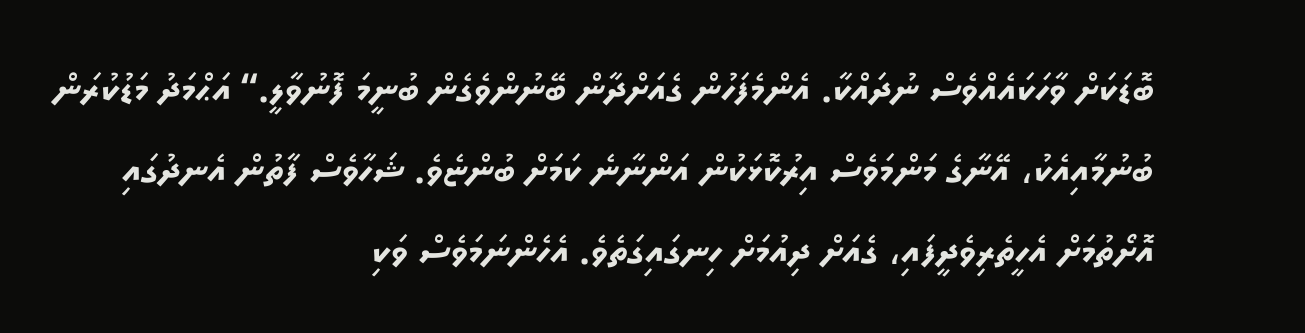ބޮޑަކަށް ވާހަކައެއްވެސް ނުދައްކާ. އެންމެފަހުން ގެއަށްދާން ބޭނުންވެގެން ބުނީމަ ފޮނުވާލީ.“ އަޙްމަދު މަޑުކުރަން ބުނުމާއިއެކު، އޭނާގެ މަންމަވެސް އިރުކޮޅަކުން އަންނާނެ ކަމަށް ބުންޏެވެ. ޝަހާވެސް ފާތުން އެނދުގައި އޮށޯތުމަށް އެހީތެރިވެދީފައި، ގެއަށް ދިއުމަށް ހިނގައިގަތެވެ. އެހެންނަމަވެސް ވަކި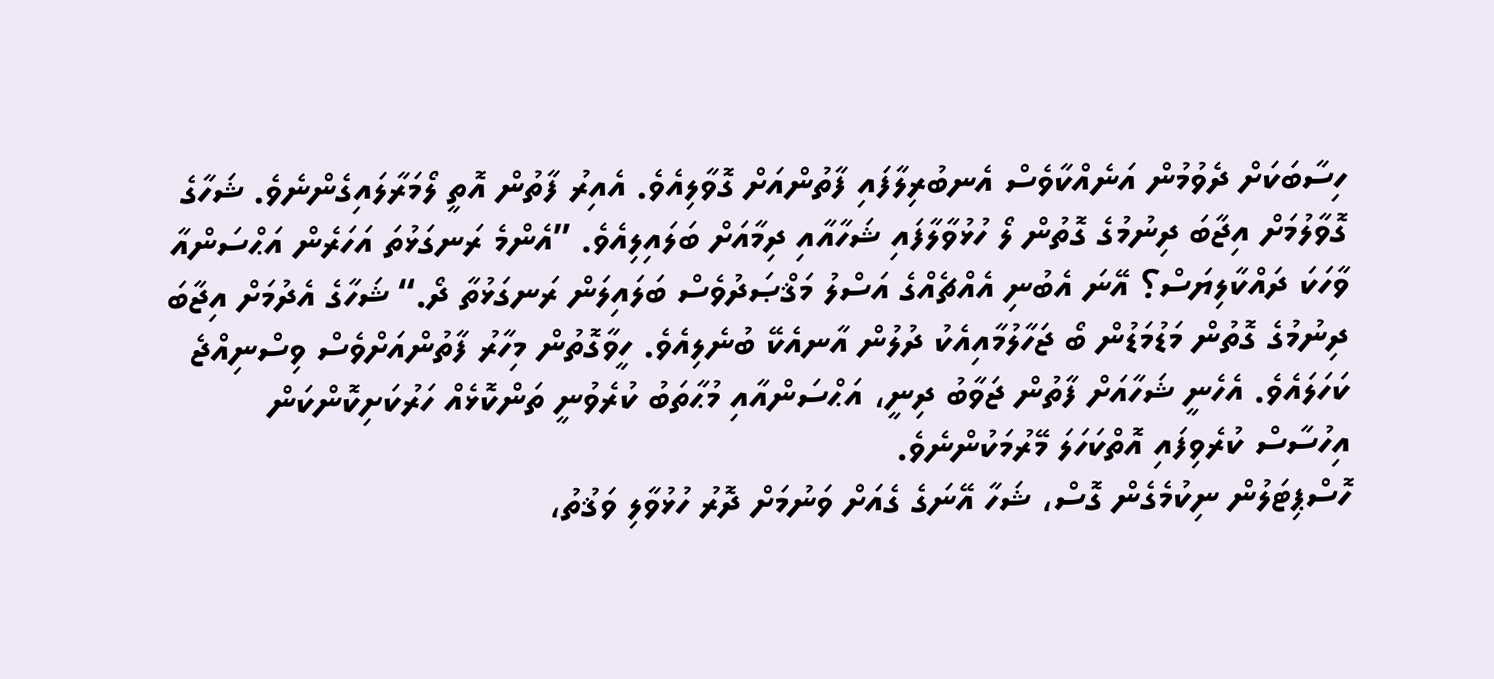ހިސާބަކަށް ދެވުމުން އަނެއްކާވެސް އެނބުރިލާފައި ފާތުންއަށް ގޮވާލިއެވެ. އެއިރު ފާތުން އޮތީ ލޯމަރާލައިގެންނެވެ. ޝަހާގެ ގޮވާލުމަށް އިޖާބަ ދިނުމުގެ ގޮތުން ލޯ ހުޅުވާލާފައި ޝަހާއާއި ދިމާއަށް ބަލައިލިއެވެ. ”އެންމެ ރަނގަޅުތަ އަހަރެން އަޙްސަންއާ ވާހަކަ ދައްކާލިޔަސް؟ އޭނަ އެބުނި އެއްޗެއްގެ އަސްލު މަޤްޞަދުވެސް ބަލައިލަން ރަނގަޅުތާ ދޯ.“ ޝަހާގެ އެދުމަށް އިޖާބަ ދިނުމުގެ ގޮތުން މަޑުމަޑުން ބޯ ޖަހާލުމާއިއެކު ދުލުން އާނއެކޭ ބުނެލިއެވެ. ހީވާގޮތުން މިހާރު ފާތުންއަށްވެސް ވިސްނިއްޖެ ކަހަލައެވެ. އެހެނީ ޝަހާއަށް ފާތުން ޖަވާބު ދިނީ، އަޙްސަންއާއި މުޙާތަބު ކުރެވުނީ ތަންކޮޅެއް ހަރުކަށިކޮންކަން  އިހުސާސް ކުރެވިފައި އޮތްކަހަލަ މޭރުމަކުންނެވެ.
ހޮސްޕިޓަލުން ނިކުމެގެން ގޮސް، ޝަހާ އޭނަގެ ގެއަށް ވަނުމަށް ދޮރު ހުޅުވާލި ވަޤުތު،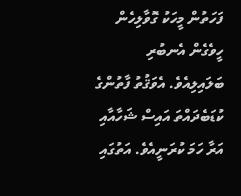ފަހަތުން މީހަކު ގޮވާލިހެން ހީވެގެން އެނބުރި ބަލައިލިއެވެ. އެވަޤުތު ފާތުންގެ ކުޑަބެދައްތަ އައިސް ޝަހާއާއި އަރާ ހަމަ ކުރަނީއެވެ. އަތުގައި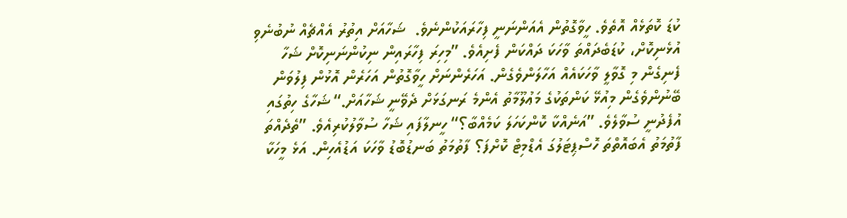ކުޑަ ކޮތަޅެއް އޮތެވެ. ހީވާގޮތުން އެއަންނަނީ ފިހާރައަކުންނެވެ.  ޝަހާއަށް އިތުރު އެއްޗެއް ނުބުނެވި އުޅެނިކޮށް، ކުޑަބެދައްތަ ވާހަކަ ދައްކަން ފެށިއެވެ. ”މިހިރަ ފިހާރައިން ނިކުންނަނިކޮށް ޝަހާ ފެނިގެން މި ގޮވާލީ ވާހަކައެއް އަހާލަންވެގެން. އަހަރެންނަށް ހީވާގޮތުން އަހަރެން އޮޅުން ފިލުވަން ބޭނުންވެގެން މިއުޅޭ ކަންތަކުގެ މަޢުލޫމާތު އެންމެ ރަނގަޅަށް ދެވޭނީ ޝަހާއަށް.“ ޝަހާގެ ހިތުގައި އުފެދުނީ ސުވާލެވެ. ”އަނެއްކާ ކޮންކަހަލަ ކަމެއްބާ؟“ ހީނލާފައި ޝަހާ ސުވާލުކުރިއެވެ. ”ތެދެއްތަ ފާތުމަތު އެބައޮތްތަ ހޮސްޕިޓަލުގަ އެޑްމިޓް ކޮށްފަ؟ ފާތުމަތު ބަނޑުބޮޑު ވާހަކަ އަޑުއެހިން. އަޅެ މީހަކާ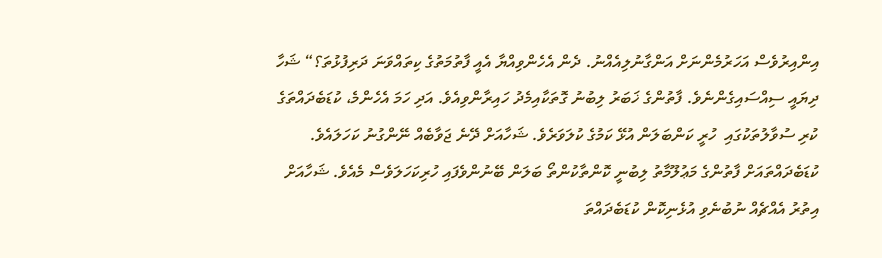އިންއިރުވެސް އަހަރުމެންނަށް އަންގާނުލިއެއްނު. ދެން އެހެންވިއްޔާ އެއީ ފާތުމަތުގެ ކިތައްވަނަ ދަރިފުޅުތަ؟“ ޝަހާ ދިޔައީ ސިއްސައިގެންނެވެ. ފާތުންގެ ޚަބަރު ލިބުނު ގޮތަކާއިމެދު ހައިރާންވިއެވެ. އަދި ހަމަ އެހެންމެ، ކުޑަބެދައްތަގެ ކުރި ސުވާލުތަކުގައި  ހުރީ ކަންބަލަން އުޅޭ ކަމުގެ ކުލަވަރެވެ. ޝަހާއަށް ދޭނެ ޖަވާބެއް ނޭންގުނު ކަހަލައެވެ. ކުޑަބެދައްތައަށް ފާތުންގެ މަޢުލޫމާތު ލިބުނީ ކޮންތާކުންތޯ ބަލަން ބޭނުންވެފައި ހުރިކަހަލަވެސް މެއެވެ. ޝަހާއަށް އިތުރު އެއްޗެއް ނުބުނެވި އުޅެނިކޮން ކުޑަބެދައްތަ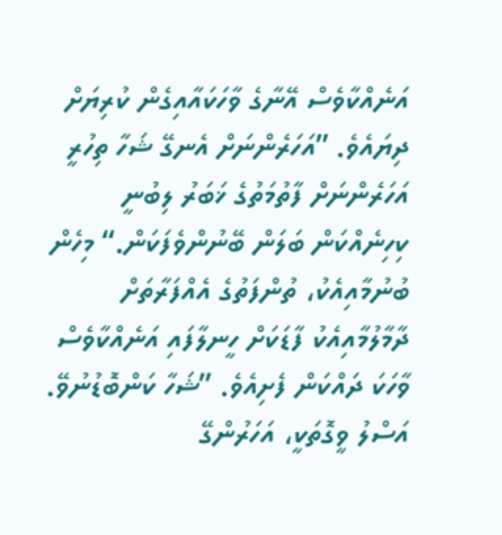އަނެއްކާވެސް އޭނާގެ ވާހަކައާއިގެން ކުރިޔަށް ދިޔައެވެ. ”އަހަރެންނަށް އެނގޭ ޝަހާ ތިހުރީ އަހަރެންނަށް ފާތުމަތުގެ ޚަބަރު ލިބުނީ ކިހިނެއްކަން ބަލަން ބޭނުންވެފަކަން.“ މިހެން ބުނުމާއިއެކު، ތުންފަތުގެ އެއްފަރާތަށް ދާމާލުމާއިއެކު ފާޑަކަށް ހީނލާފައި އަނެއްކާވެސް ވާހަކަ ދައްކަން ފެށިއެވެ. ”ޝަހާ ކަންބޮޑުނުވޭ. އަސްލު ވީގޮތަކީ، އަހަރުންގޭ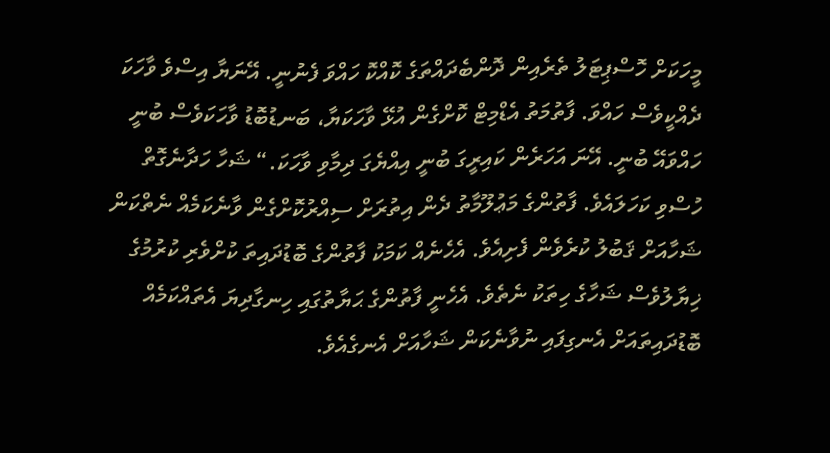މީހަކަށް ހޮސްޕިޓަލު ތެރެއިން ދޮންބެދައްތަގެ ކޮއްކޮ ހައްވަ ފެނުނީ. އޭނަޔާ އިސްވެ ވާހަކަ ދެއްކީވެސް ހައްވަ. ފާތުމަތު އެޑްމިޓް ކޮށްގެން އުޅޭ ވާހަކަޔާ، ބަނޑުބޮޑު ވާހަކަވެސް ބުނީ ހައްވައޭ ބުނީ. އޭނަ އަހަރެން ކައިރީގަ ބުނީ އިއްޔެގަ ދިމާވި ވާހަކަ.“ ޝަހާ ހަދާނެގޮތް ހުސްވި ކަހަލައެވެ. ފާތުންގެ މަޢުލޫމާތު ދެން އިތުރަށް ސިއްރުކޮށްގެން ވާނެކަމެއް ނެތްކަން ޝަހާއަށް ޤަބުލު ކުރެވެން ފެށިއެވެ. އެހެނެއް ކަމަކު ފާތުންގެ ބޮޑުދައިތަ ކުށްވެރި ކުރުމުގެ ޚިޔާލުވެސް ޝަހާގެ ހިތަކު ނެތެވެ. އެހެނީ ފާތުންގެ ޙަޔާތުގައި ހިނގާދިޔަ އެތައްކަމެއް  ބޮޑުދައިތައަށް އެނގިފައި ނުވާނެކަން ޝަހާއަށް އެނގެއެވެ.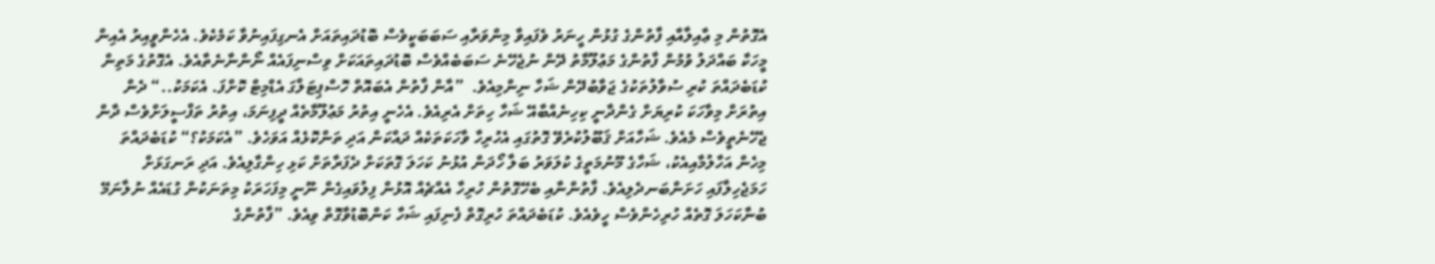އެގޮތުން މި ޢާއިލާއާއި ފާތުންގެ ގުޅުން ހީނަރު ވެފައިވާ މިންވަރާއި ސަބަބަކީވެސް ބޮޑުދައިތައަށް އެނގިފައިނުވާ ކަމެކެވެ. އެހެންވީއިރު އެއިން މީހަކާ ބައްދަލު ވުމުން ފާތުންގެ މަޢުލޫމާތު ދޭން ނުޖެހޭނެ ސަބަބެއްވެސް ބޮޑުދައިތައަކަށް ވިސްނިފައެއް ނޯންނާނެތާއެވެ. އެގޮތުގެ މަތިން ކުޑަބެދައްތަ ކުރި ސުވާލުތަކުގެ ޖަވާބުދޭން ޝަހާ ނިންމިއެވެ.  ”އާން ފާތުން އެބައޮތް ހޮސްޕިޓަލްގަ އެޑްމިޓް ކޮށްފަ. އެކަމަކު..“ ދެން އިތުރަށް މިވާހަކަ ކުރިޔަށް ގެންދާނީ ކިހިނެއްބާއޭ ޝަހާ ހިތަށް އެރިއެވެ. އެހެނީ އިތުރު މަޢުލޫމާތެއް ދީފިނަމަ، އިތުރު ތަފްސީލަށްވެސް ދާން ޖެހޭނެތީވެސް މެއެވެ. ޝަހާއަށް ޤަބޫލުކުރެވޭ ގޮތުގައި އެހުރިހާ ވާހަކަތަކެއް ދައްކަން އަދި ތަންކޮޅެއް އަވަހެވެ. ”އެކަމަކު؟“ ކުޑަބެދައްތަ މިހެން އަހާލުމާއިއެކު، ޝަހާގެ މޫނުމަތީގެ ކުލަވަރު ބަލާ ހޯދަން އުޅުނު ކަހަލަ ގޮތަކަށް ދެފަރާތަށް ކަޅި ހިންގާލިއެވެ. އަދި ރަނގަޅަށް ހަމަޖެހިލާފައި ހަށަންބަނދެލިއެވެ. ފާތުންނާއި ބެހޭގޮތުން ހުރިހާ އެއްޗެއް އޮޅުން ފިލުވައިގެން ނޫނީ މިފަހަރަކު މިތަނަކުން ގުޑައެއް ނުލާނަމޭ ބުނާކަހަލަ ގޮތެއް ހުރިހެންވެސް ހީވެއެވެ. ކުޑަބެދައްތަ ހުރިގޮތް ފެނިފައި ޝަހާ ކަންބޮޑުވާގޮތް ވިއެވެ. ”ފާތުންގެ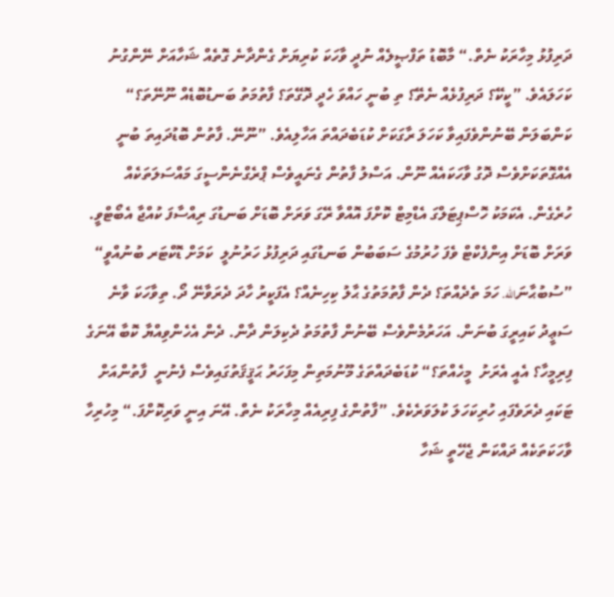ދަރިފުޅު މިހާރަކު ނެތް.“ މާބޮޑު ތަފްޞީލެއް ނުދީ ވާހަކަ ކުރިޔަށް ގެންދާނެ ގޮތެއް ޝަހާއަށް ނޭންގުނު ކަހަލައެވެ. ”ކީކޭ؟ ދަރިފުޅެއް ނެތޭ؟ ތި ބުނީ ހައްވަ ހެދީ ދޮގޭތަ؟ ފާތުމަތު ބަނޑުބޮޑެއް ނޫނޭތަ؟“ ކަންބަލަން ބޭނުންވެފައިވާ ކަހަލަ ރާގަކަށް ކުޑަބެދައްތަ އަހާލިއެވެ. ”ނޫނޭ. ފާތުން ބޮޑުދައިތަ ބުނީ އެއްގޮތަކަށްވެސް ދޮގު ވާހަކައެއް ނޫން. އަސްލު ފާތުން ގެނައީވެސް ޕްރެގްނެންސީގަ މައްސަލަތަކެއް ހުރެގެން. އެކަމަކު ހޮސްޕިޓަލްގަ އެޑްމިޓް ކޮށްފަ އޮއްވާ ރޭގަ ވަރަށް ބޮޑަށް ބަނޑުގަ ރިއްސާފަ ކުއްޖާ އެބޯޓްވީ. ވަރަށް ބޮޑަށް އިންފެކްޓް ވެފަ ހުރުމުގެ ސަބަބުން ބަނޑުގައި ދަރިފުޅު ހަރުނުލީ  ކަމަށް ޑޮކްޓަރ ބުނުއްވީ“ ”ސުބުޙާނަالله. ހަމަ ތެދެއްތަ؟ ދެން ފާތުމަތުގެ ޙާލު ކިހިނެއް؟ އެފަކީރު ހާދަ ދެރަވާނޭ ދޯ. ތިވާހަކަ ވާނެ ސަޢީދު ކައިރީގަ ބުނަން. އަހަރުމެންވެސް ބޭނުން ފާތުމަތު ދެކިލަން ދާން. ދެން އެހެންވިއްޔާ ކޮބާ އޭނަގެ ފިރިމީހާ؟ އެއީ އެރަށު  މީހެއްތަ؟“ ކުޑަބެދައްތަގެ މޫނުމަތިން މިފަހަރު ޙަޤީޤަތުގައިވެސް ފެނުނީ  ފާތުންއަށް ޓަކައި ދެރަވެފައި ހުރިކަހަލަ ކުލަވަރެކެވެ. ”ފާތުންގެ ފިރިއެއް މިހާރަކު ނެތް. އޭނަ އިނީ ވަރިކޮށްފަ.“ މިހުރިހާ ވާހަކަތަކެއް ދައްކަން ޖެހޭތީ ޝަހާ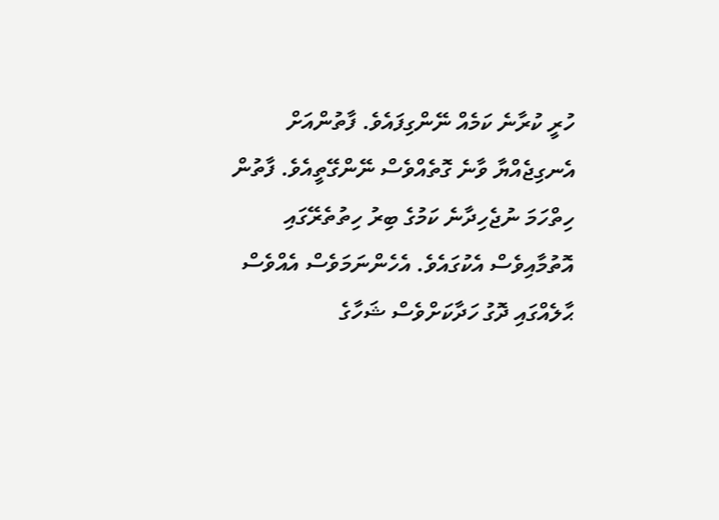ހުރީ ކުރާނެ ކަމެއް ނޭންގިފައެވެ. ފާތުންއަށް އެނގިޖެއްޔާ ވާނެ ގޮތެއްވެސް ނޭންގޭތީއެވެ. ފާތުން ހިތްހަމަ ނުޖެހިދާނެ ކަމުގެ ބިރު ހިތުތެރޭގައި އޮތުމާއިވެސް އެކުގައެވެ. އެހެންނަމަވެސް އެއްވެސް ޙާލެއްގައި ދޮގު ހަދާކަށްވެސް ޝަހާގެ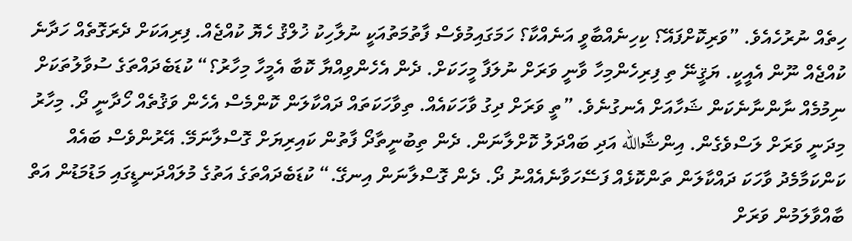ހިތެއް ނުރުހެއެވެ. ”ވަރިކޮށްފައޭ؟ ކިހިނެއްބާވީ އަނެއްކާ؟ ހަމަގައިމުވެސް ފާތުމަތުއަކީ ނުލާހިކު ޚުލްޤު ހެޔޮ ކުއްޖެއް. ފިރިއަކަށް ދެރަގޮތެއް ހަދާނެ ކުއްޖެއް ނޫން އެއީކީ. ޔަޤީނޭ ތި ފިރިހެންމިހާ ވާނީ ވަރަށް ނުލަފާ މީހަކަށް. ދެން އެހެންވިއްޔާ ކޮބާ އެމީހާ މިހާރު؟“ ކުޑަބެދައްތަގެ ސުވާލުތަކަށް ނިމުމެއް ނާންނާނެކަން ޝަހާއަށް އެނގުނެވެ. ”ތީ ވަރަށް ދިގު ވާހަކައެއް. ތިވާހަކަތައް ދައްކާލަން ކޮންމެސް އެހެން ވަޤުތެއް ހޯދާނީ ދޯ. މިހާރު މިދަނީ ވަރަށް ލަސްވެގެން. އިންޝާالله އަދި ބައްދަލު ކޮށްލާނަން. ދެން ތިބުނީތާދޯ ފާތުން ކައިރިޔަށް ގޮސްލާނަމޭ. އޭރުންވެސް ބައެއް ކަންކަމާމެދު ވާހަކަ ދައްކާލަން ތަންކޮޅެއް ފަސޭހަވާނެއެއްނު ދޯ. ދެން ގޮސްލާނަން އިނގޭ.“ ކުޑަބެދައްތަގެ އަތުގެ މުލައްދަނޑީގައި މަޑުމަޑުން އަތް ބާއްވާލަމުން ވަރަށް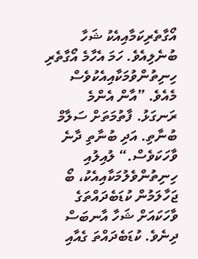އޯގާތެރިކަމާއިއެކު ޝަހާ ބުނެލިއެވެ. ހަމަ އެހާމެ އޯގާތެރި ހިނިތުންވުމަކާއިއެކުވެސް މެއެވެ. ”އާން އެންމެ ރަނގަޅު. ފާތުމަތަށް ސަލާމް ބުނާތި. އަދި ބުނާތި ދާނެ ވާހަކަވެސް.“ ލުއިލުއި ހިނިތުންވެލުމަކާއިއެކު، ބޯ ޖަހާލަމުން ކުޑަބެދައްތަގެ ވާހަކައަށް ޝަހާ އާނބަސް ދިނެވެ. ކުޑަބެދައްތަ ގެއާއި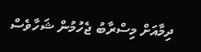ދިމާއަށް މިސްރާބު ޖެހުމުން ޝަހާވެސް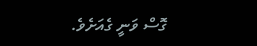ގޮސް ވަނީ ގެއަށެވެ.